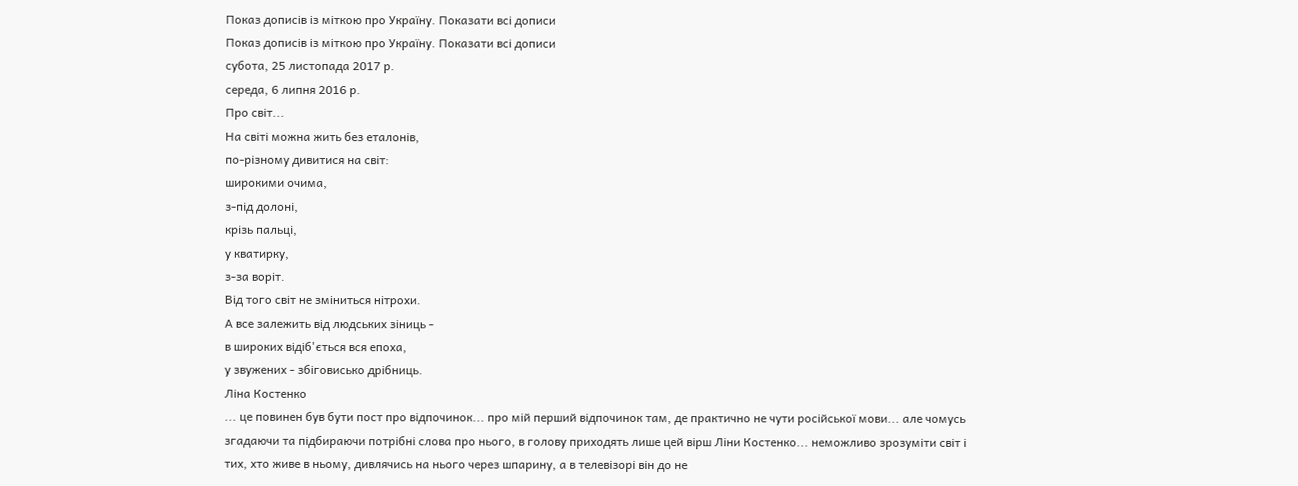Показ дописів із міткою про Україну. Показати всі дописи
Показ дописів із міткою про Україну. Показати всі дописи
субота, 25 листопада 2017 р.
середа, 6 липня 2016 р.
Про світ...
На світі можна жить без еталонів,
по-різному дивитися на світ:
широкими очима,
з-під долоні,
крізь пальці,
у кватирку,
з-за воріт.
Від того світ не зміниться нітрохи.
А все залежить від людських зіниць -
в широких відіб'ється вся епоха,
у звужених - збіговисько дрібниць.
Лiна Костенко
... це повинен був бути пост про відпочинок... про мій перший відпочинок там, де практично не чути російської мови... але чомусь згадаючи та підбираючи потрібні слова про нього, в голову приходять лише цей вірш Ліни Костенко... неможливо зрозуміти світ і тих, хто живе в ньому, дивлячись на нього через шпарину, а в телевізорі він до не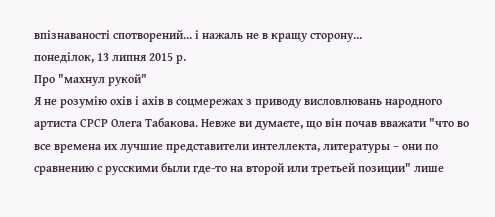впізнаваності спотворений... і нажаль не в кращу сторону...
понеділок, 13 липня 2015 р.
Про "махнул рукой"
Я не розумію охів і ахів в соцмережах з приводу висловлювань народного артиста СРСР Олега Табакова. Невже ви думаєте, що він почав вважати "что во все времена их лучшие представители интеллекта, литературы – они по сравнению с русскими были где-то на второй или третьей позиции" лише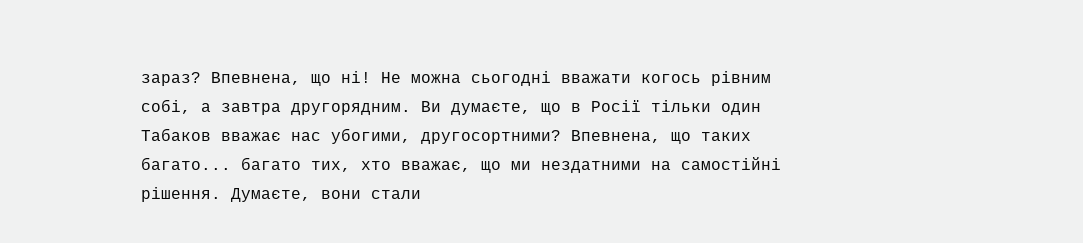зараз? Впевнена, що ні! Не можна сьогодні вважати когось рівним собі, а завтра другорядним. Ви думаєте, що в Росії тільки один Табаков вважає нас убогими, другосортними? Впевнена, що таких багато... багато тих, хто вважає, що ми нездатними на самостійні рішення. Думаєте, вони стали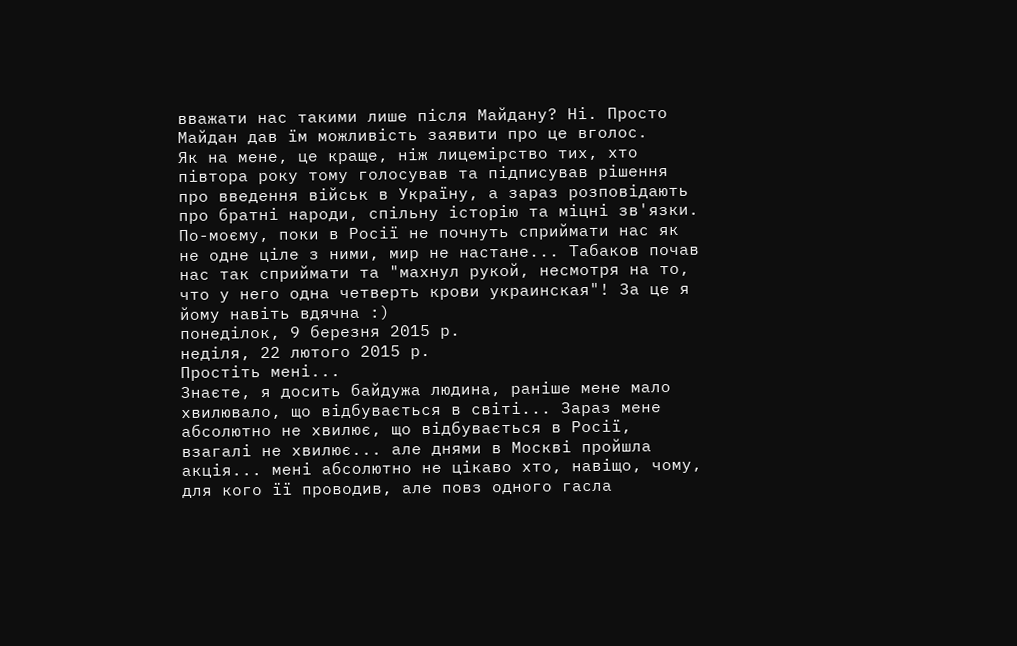вважати нас такими лише після Майдану? Ні. Просто Майдан дав їм можливість заявити про це вголос.
Як на мене, це краще, ніж лицемірство тих, хто півтора року тому голосував та підписував рішення про введення військ в Україну, а зараз розповідають про братні народи, спільну історію та міцні зв'язки.
По-моєму, поки в Росії не почнуть сприймати нас як не одне ціле з ними, мир не настане... Табаков почав нас так сприймати та "махнул рукой, несмотря на то, что у него одна четверть крови украинская"! За це я йому навіть вдячна :)
понеділок, 9 березня 2015 р.
неділя, 22 лютого 2015 р.
Простіть мені...
Знаєте, я досить байдужа людина, раніше мене мало хвилювало, що відбувається в світі... Зараз мене абсолютно не хвилює, що відбувається в Росії, взагалі не хвилює... але днями в Москві пройшла акція... мені абсолютно не цікаво хто, навіщо, чому, для кого її проводив, але повз одного гасла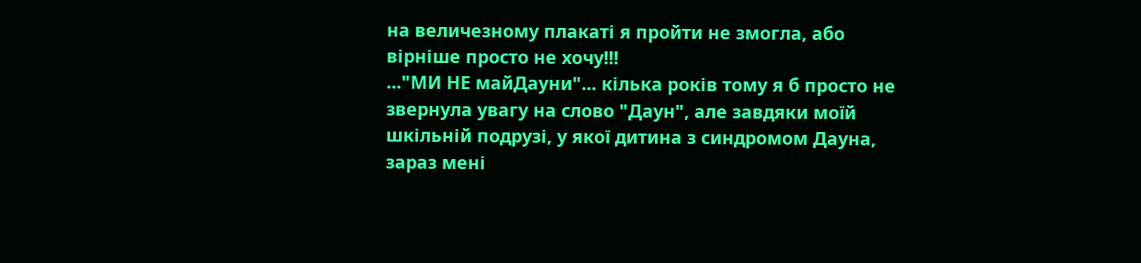на величезному плакаті я пройти не змогла, або вірніше просто не хочу!!!
..."МИ НЕ майДауни"... кілька років тому я б просто не звернула увагу на слово "Даун", але завдяки моїй шкільній подрузі, у якої дитина з синдромом Дауна, зараз мені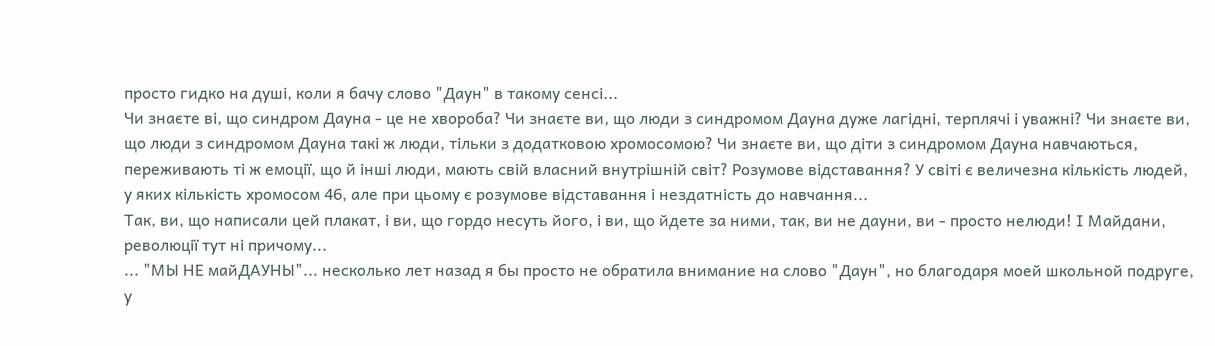просто гидко на душі, коли я бачу слово "Даун" в такому сенсі...
Чи знаєте ві, що синдром Дауна - це не хвороба? Чи знаєте ви, що люди з синдромом Дауна дуже лагідні, терплячі і уважні? Чи знаєте ви, що люди з синдромом Дауна такі ж люди, тільки з додатковою хромосомою? Чи знаєте ви, що діти з синдромом Дауна навчаються, переживають ті ж емоції, що й інші люди, мають свій власний внутрішній світ? Розумове відставання? У світі є величезна кількість людей, у яких кількість хромосом 46, але при цьому є розумове відставання і нездатність до навчання...
Так, ви, що написали цей плакат, і ви, що гордо несуть його, і ви, що йдете за ними, так, ви не дауни, ви - просто нелюди! І Майдани, революції тут ні причому...
... "МЫ НЕ майДАУНЫ"... несколько лет назад я бы просто не обратила внимание на слово "Даун", но благодаря моей школьной подруге, у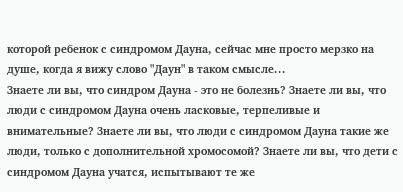которой ребенок с синдромом Дауна, сейчас мне просто мерзко на душе, когда я вижу слово "Даун" в таком смысле...
Знаете ли вы, что синдром Дауна - это не болезнь? Знаете ли вы, что люди с синдромом Дауна очень ласковые, терпеливые и внимательные? Знаете ли вы, что люди с синдромом Дауна такие же люди, только с дополнительной хромосомой? Знаете ли вы, что дети с синдромом Дауна учатся, испытывают те же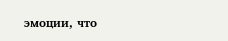эмоции, что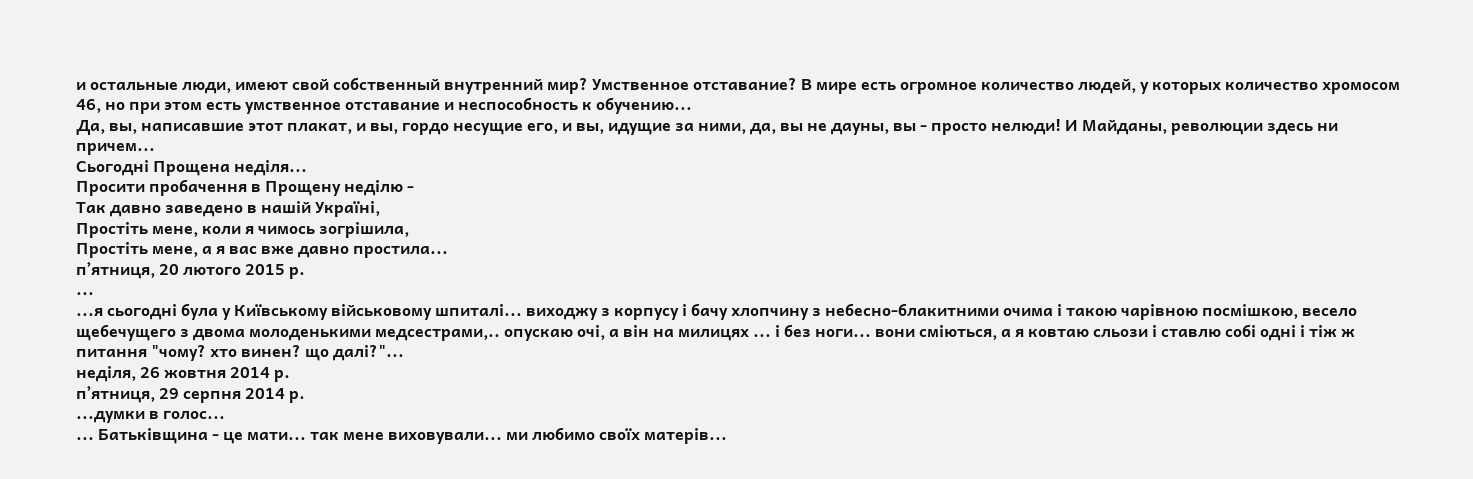и остальные люди, имеют свой собственный внутренний мир? Умственное отставание? В мире есть огромное количество людей, у которых количество хромосом 46, но при этом есть умственное отставание и неспособность к обучению...
Да, вы, написавшие этот плакат, и вы, гордо несущие его, и вы, идущие за ними, да, вы не дауны, вы - просто нелюди! И Майданы, революции здесь ни причем...
Сьогодні Прощена неділя...
Просити пробачення в Прощену неділю -
Так давно заведено в нашій Україні,
Простіть мене, коли я чимось зогрішила,
Простіть мене, а я вас вже давно простила...
пʼятниця, 20 лютого 2015 р.
...
...я сьогодні була у Київському військовому шпиталі... виходжу з корпусу і бачу хлопчину з небесно-блакитними очима і такою чарівною посмішкою, весело щебечущего з двома молоденькими медсестрами,.. опускаю очі, а він на милицях ... і без ноги... вони сміються, а я ковтаю сльози і ставлю собі одні і тіж ж питання "чому? хто винен? що далі?"...
неділя, 26 жовтня 2014 р.
пʼятниця, 29 серпня 2014 р.
...думки в голос...
... Батьківщина - це мати... так мене виховували... ми любимо своїх матерів...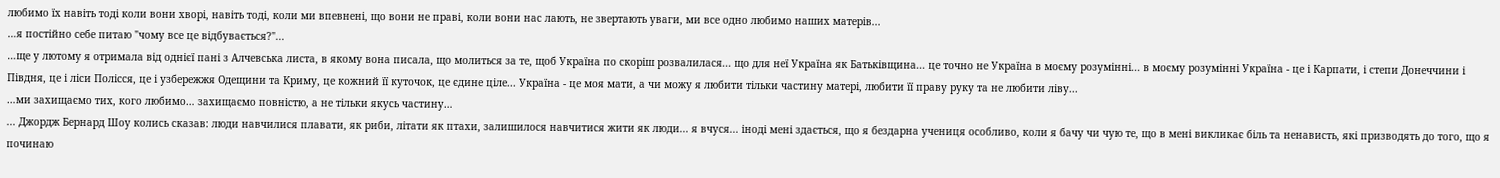любимо їх навіть тоді коли вони хворі, навіть тоді, коли ми впевнені, що вони не праві, коли вони нас лають, не звертають уваги, ми все одно любимо наших матерів...
…я постійно себе питаю "чому все це відбувається?"...
…ще у лютому я отримала від однієї пані з Алчевська листа, в якому вона писала, що молиться за те, щоб Україна по скоріш розвалилася... що для неї Україна як Батьківщина... це точно не Україна в моєму розумінні... в моєму розумінні Україна - це і Карпати, і степи Донеччини і Півдня, це і ліси Полісся, це і узбережжя Одещини та Криму, це кожний її куточок, це єдине ціле... Україна - це моя мати, а чи можу я любити тільки частину матері, любити її праву руку та не любити ліву...
…ми захищаємо тих, кого любимо… захищаємо повністю, а не тільки якусь частину…
... Джордж Бернард Шоу колись сказав: люди навчилися плавати, як риби, літати як птахи, залишилося навчитися жити як люди... я вчуся... іноді мені здається, що я бездарна учениця особливо, коли я бачу чи чую те, що в мені викликає біль та ненависть, які призводять до того, що я починаю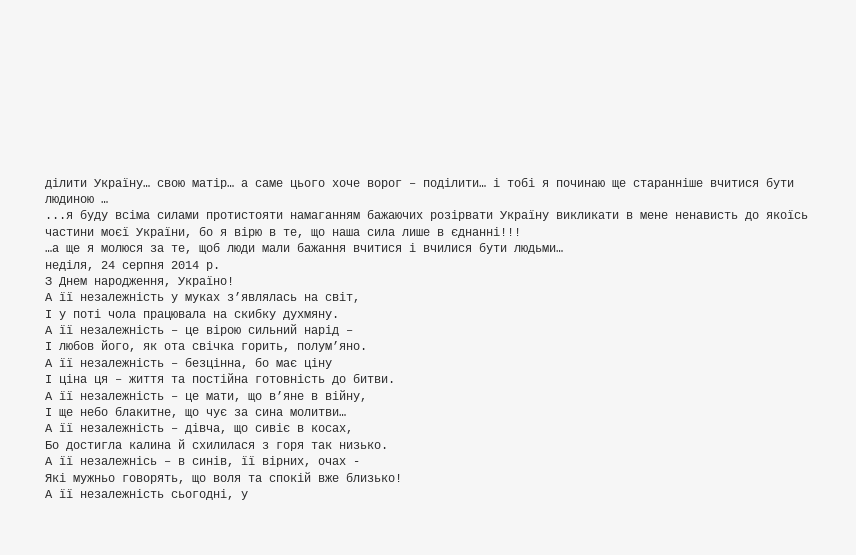ділити Україну… свою матір… а саме цього хоче ворог – поділити… і тобі я починаю ще старанніше вчитися бути людиною …
...я буду всіма силами протистояти намаганням бажаючих розірвати Україну викликати в мене ненависть до якоїсь частини моєї України, бо я вірю в те, що наша сила лише в єднанні!!!
…а ще я молюся за те, щоб люди мали бажання вчитися і вчилися бути людьми…
неділя, 24 серпня 2014 р.
З Днем народження, Україно!
А її незалежність у муках з’являлась на світ,
І у поті чола працювала на скибку духмяну.
А її незалежність – це вірою сильний нарід –
І любов його, як ота свічка горить, полум’яно.
А її незалежність – безцінна, бо має ціну
І ціна ця – життя та постійна готовність до битви.
А її незалежність – це мати, що в’яне в війну,
І ще небо блакитне, що чує за сина молитви…
А її незалежність – дівча, що сивіє в косах,
Бо достигла калина й схилилася з горя так низько.
А її незалежнісь – в синів, її вірних, очах -
Які мужньо говорять, що воля та спокій вже близько!
А її незалежність сьогодні, у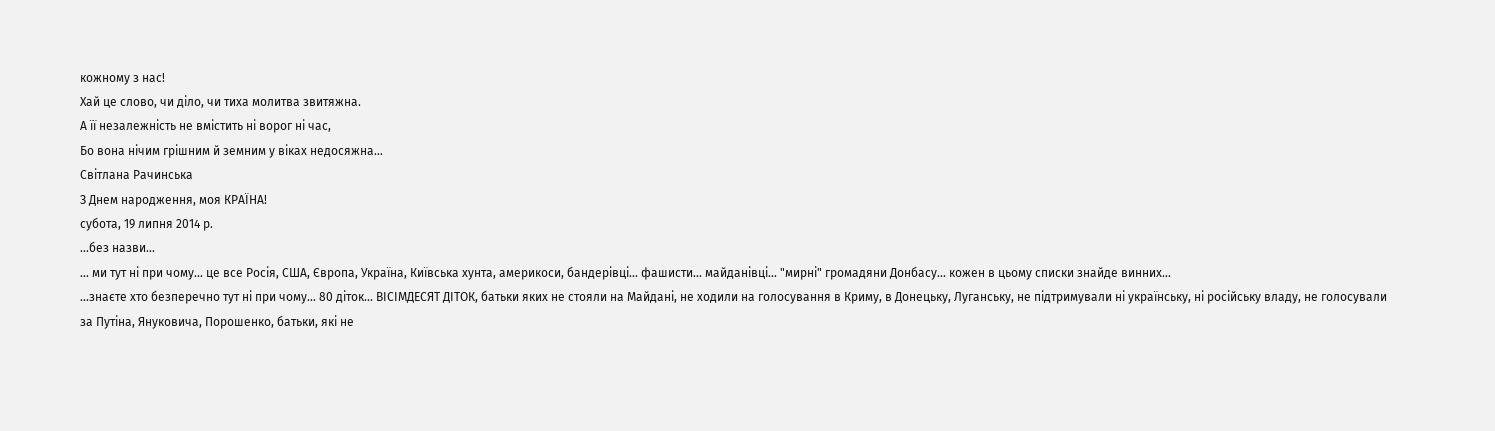кожному з нас!
Хай це слово, чи діло, чи тиха молитва звитяжна.
А її незалежність не вмістить ні ворог ні час,
Бо вона нічим грішним й земним у віках недосяжна…
Світлана Рачинська
З Днем народження, моя КРАЇНА!
субота, 19 липня 2014 р.
...без назви...
... ми тут ні при чому... це все Росія, США, Європа, Україна, Київська хунта, америкоси, бандерівці... фашисти... майданівці... "мирні" громадяни Донбасу... кожен в цьому списки знайде винних...
...знаєте хто безперечно тут ні при чому... 80 діток... ВІСІМДЕСЯТ ДІТОК, батьки яких не стояли на Майдані, не ходили на голосування в Криму, в Донецьку, Луганську, не підтримували ні українську, ні російську владу, не голосували за Путіна, Януковича, Порошенко, батьки, які не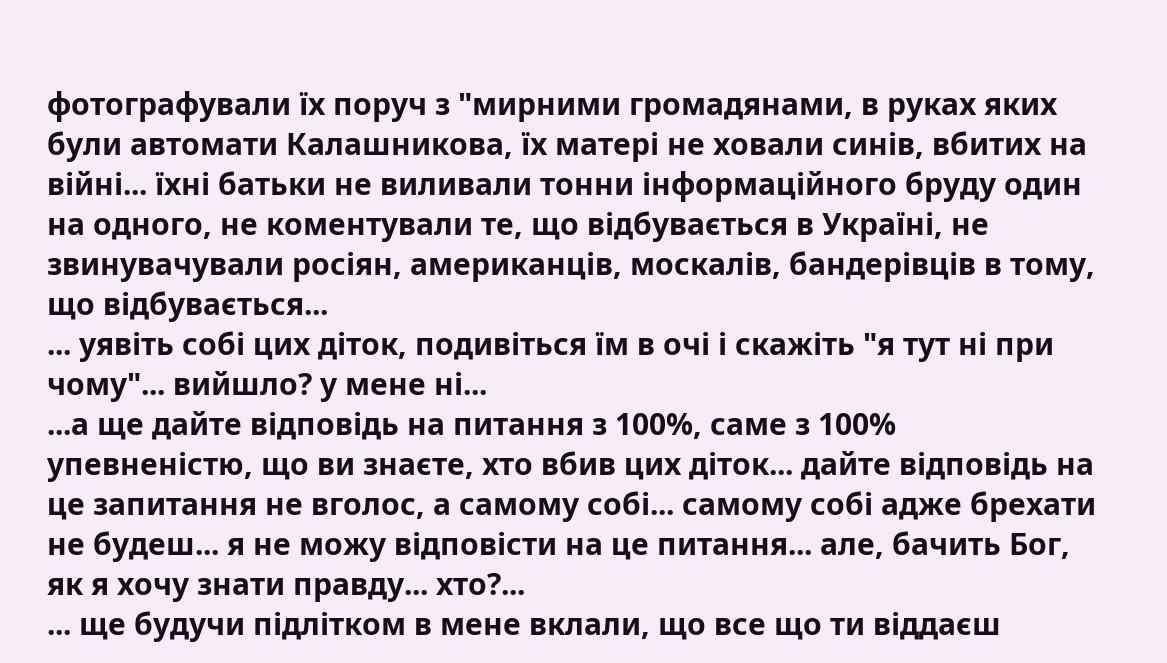фотографували їх поруч з "мирними громадянами, в руках яких були автомати Калашникова, їх матері не ховали синів, вбитих на війні... їхні батьки не виливали тонни інформаційного бруду один на одного, не коментували те, що відбувається в Україні, не звинувачували росіян, американців, москалів, бандерівців в тому, що відбувається...
... уявіть собі цих діток, подивіться їм в очі і скажіть "я тут ні при чому"... вийшло? у мене ні...
...а ще дайте відповідь на питання з 100%, саме з 100% упевненістю, що ви знаєте, хто вбив цих діток... дайте відповідь на це запитання не вголос, а самому собі... самому собі адже брехати не будеш... я не можу відповісти на це питання... але, бачить Бог, як я хочу знати правду... хто?...
... ще будучи підлітком в мене вклали, що все що ти віддаєш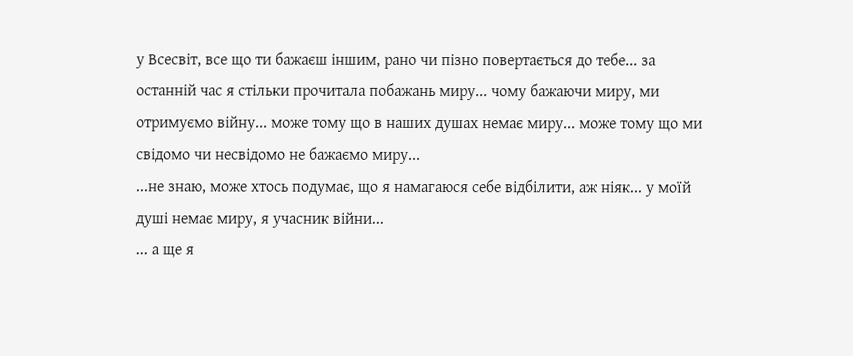у Всесвіт, все що ти бажаєш іншим, рано чи пізно повертається до тебе... за останній час я стільки прочитала побажань миру... чому бажаючи миру, ми отримуємо війну... може тому що в наших душах немає миру... може тому що ми свідомо чи несвідомо не бажаємо миру...
...не знаю, може хтось подумає, що я намагаюся себе відбілити, аж ніяк... у моїй душі немає миру, я учасник війни...
... а ще я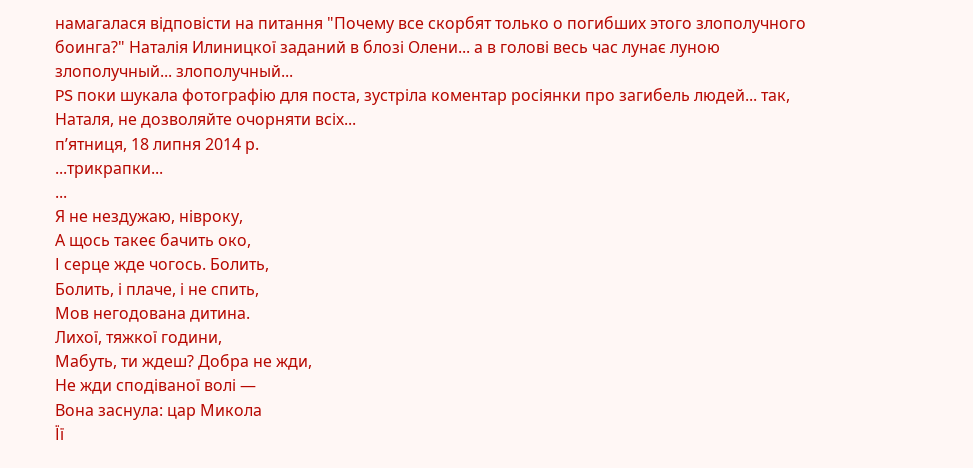намагалася відповісти на питання "Почему все скорбят только о погибших этого злополучного боинга?" Наталія Илиницкої заданий в блозі Олени... а в голові весь час лунає луною злополучный... злополучный...
PS поки шукала фотографію для поста, зустріла коментар росіянки про загибель людей... так, Наталя, не дозволяйте очорняти всіх...
пʼятниця, 18 липня 2014 р.
...трикрапки...
...
Я не нездужаю, нівроку,
А щось такеє бачить око,
І серце жде чогось. Болить,
Болить, і плаче, і не спить,
Мов негодована дитина.
Лихої, тяжкої години,
Мабуть, ти ждеш? Добра не жди,
Не жди сподіваної волі —
Вона заснула: цар Микола
Її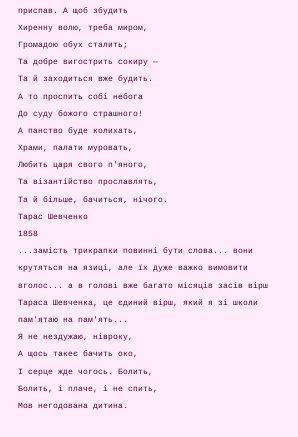приспав. А щоб збудить
Хиренну волю, треба миром,
Громадою обух сталить;
Та добре вигострить сокиру —
Та й заходиться вже будить.
А то проспить собі небога
До суду божого страшного!
А панство буде колихать,
Храми, палати муровать,
Любить царя свого п'яного,
Та візантійство прославлять,
Та й більше, бачиться, нічого.
Тарас Шевченко
1858
...замість трикрапки повинні бути слова... вони крутяться на язиці, але їх дуже важко вимовити вголос... а в голові вже багато місяців засів вірш Тараса Шевченка, це єдиний вірш, який я зі школи пам'ятаю на пам'ять...
Я не нездужаю, нівроку,
А щось такеє бачить око,
І серце жде чогось. Болить,
Болить, і плаче, і не спить,
Мов негодована дитина.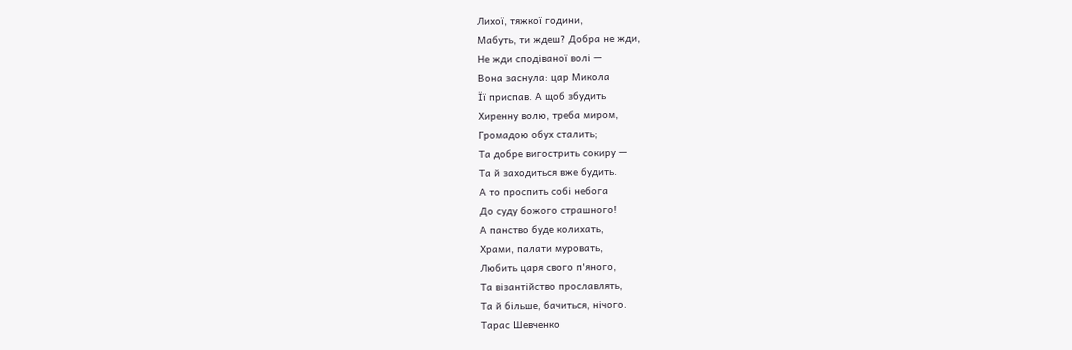Лихої, тяжкої години,
Мабуть, ти ждеш? Добра не жди,
Не жди сподіваної волі —
Вона заснула: цар Микола
Її приспав. А щоб збудить
Хиренну волю, треба миром,
Громадою обух сталить;
Та добре вигострить сокиру —
Та й заходиться вже будить.
А то проспить собі небога
До суду божого страшного!
А панство буде колихать,
Храми, палати муровать,
Любить царя свого п'яного,
Та візантійство прославлять,
Та й більше, бачиться, нічого.
Тарас Шевченко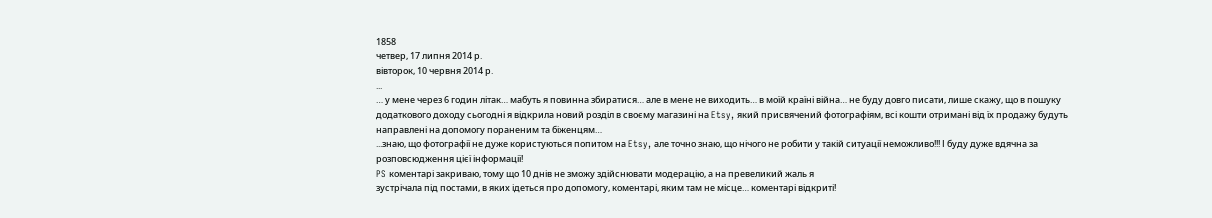1858
четвер, 17 липня 2014 р.
вівторок, 10 червня 2014 р.
...
… у мене через 6 годин літак… мабуть я повинна збиратися… але в мене не виходить… в моїй країні війна… не буду довго писати, лише скажу, що в пошуку додаткового доходу сьогодні я відкрила новий розділ в своєму магазині на Etsy, який присвячений фотографіям, всі кошти отримані від їх продажу будуть направлені на допомогу пораненим та біженцям…
...знаю, що фотографії не дуже користуються попитом на Etsy, але точно знаю, що нічого не робити у такій ситуації неможливо!!! І буду дуже вдячна за розповсюдження цієї інформації!
PS коментарі закриваю, тому що 10 днів не зможу здійснювати модерацію, а на превеликий жаль я
зустрічала під постами, в яких ідеться про допомогу, коментарі, яким там не місце… коментарі відкриті!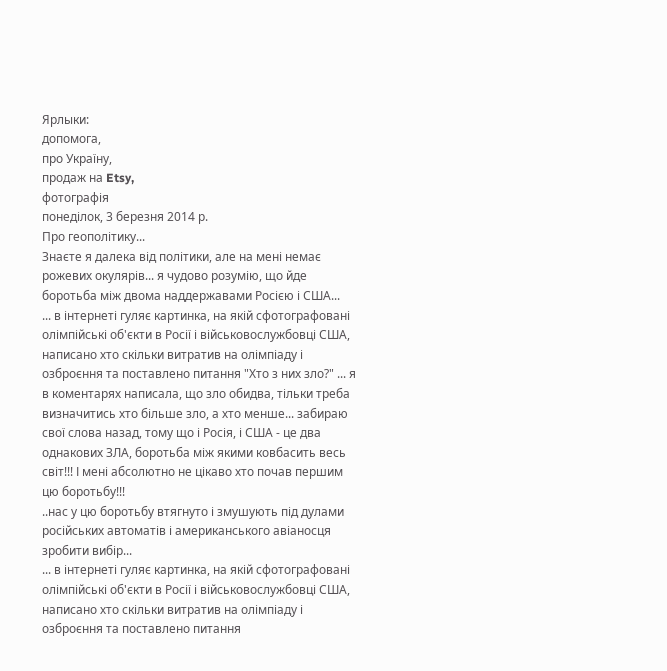Ярлыки:
допомога,
про Україну,
продаж на Etsy,
фотографія
понеділок, 3 березня 2014 р.
Про геополітику...
Знаєте я далека від політики, але на мені немає рожевих окулярів... я чудово розумію, що йде боротьба між двома наддержавами Росією і США...
... в інтернеті гуляє картинка, на якій сфотографовані олімпійські об'єкти в Росії і військовослужбовці США, написано хто скільки витратив на олімпіаду і озброєння та поставлено питання "Хто з них зло?" ... я в коментарях написала, що зло обидва, тільки треба визначитись хто більше зло, а хто менше... забираю свої слова назад, тому що і Росія, і США - це два однакових ЗЛА, боротьба між якими ковбасить весь світ!!! І мені абсолютно не цікаво хто почав першим цю боротьбу!!!
..нас у цю боротьбу втягнуто і змушують під дулами російських автоматів і американського авіаносця зробити вибір...
... в інтернеті гуляє картинка, на якій сфотографовані олімпійські об'єкти в Росії і військовослужбовці США, написано хто скільки витратив на олімпіаду і озброєння та поставлено питання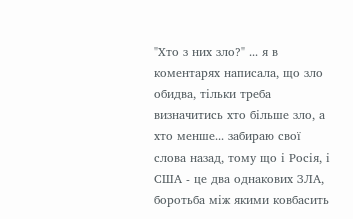"Хто з них зло?" ... я в коментарях написала, що зло обидва, тільки треба визначитись хто більше зло, а хто менше... забираю свої слова назад, тому що і Росія, і США - це два однакових ЗЛА, боротьба між якими ковбасить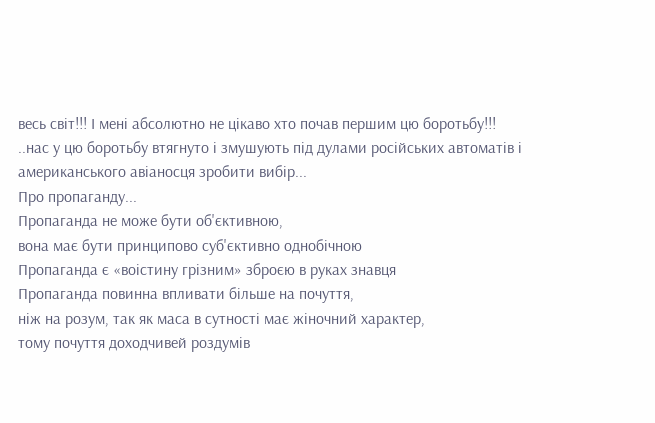весь світ!!! І мені абсолютно не цікаво хто почав першим цю боротьбу!!!
..нас у цю боротьбу втягнуто і змушують під дулами російських автоматів і американського авіаносця зробити вибір...
Про пропаганду...
Пропаганда не може бути об'єктивною,
вона має бути принципово суб'єктивно однобічною
Пропаганда є «воістину грізним» зброєю в руках знавця
Пропаганда повинна впливати більше на почуття,
ніж на розум, так як маса в сутності має жіночний характер,
тому почуття доходчивей роздумів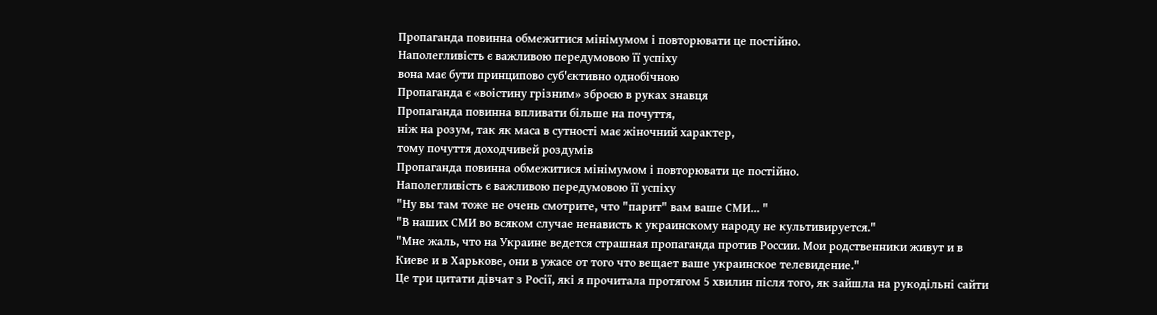Пропаганда повинна обмежитися мінімумом і повторювати це постійно.
Наполегливість є важливою передумовою її успіху
вона має бути принципово суб'єктивно однобічною
Пропаганда є «воістину грізним» зброєю в руках знавця
Пропаганда повинна впливати більше на почуття,
ніж на розум, так як маса в сутності має жіночний характер,
тому почуття доходчивей роздумів
Пропаганда повинна обмежитися мінімумом і повторювати це постійно.
Наполегливість є важливою передумовою її успіху
"Ну вы там тоже не очень смотрите, что "парит" вам ваше СМИ... "
"В наших СМИ во всяком случае ненависть к украинскому народу не культивируется."
"Мне жаль, что на Украине ведется страшная пропаганда против России. Мои родственники живут и в Киеве и в Харькове, они в ужасе от того что вещает ваше украинское телевидение."
Це три цитати дівчат з Росії, які я прочитала протягом 5 хвилин після того, як зайшла на рукодільні сайти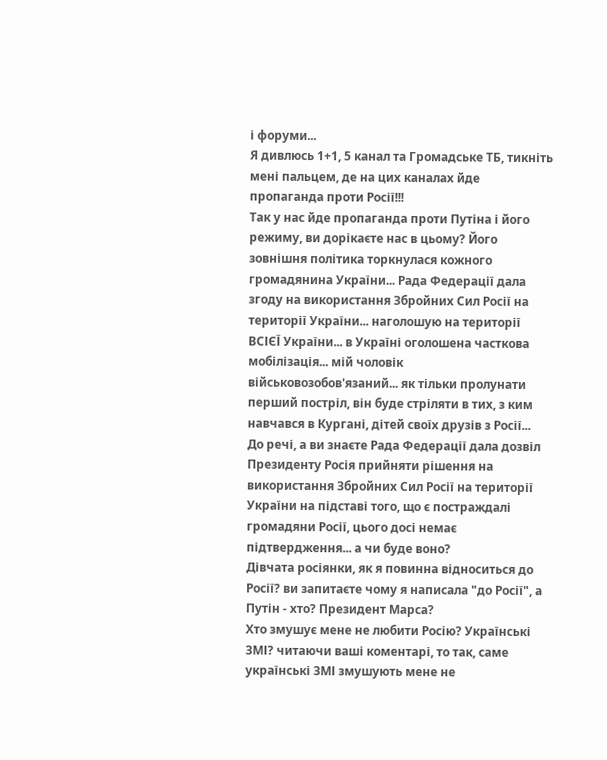і форуми...
Я дивлюсь 1+1, 5 канал та Громадське ТБ, тикніть мені пальцем, де на цих каналах йде пропаганда проти Росії!!!
Так у нас йде пропаганда проти Путіна і його режиму, ви дорікаєте нас в цьому? Його зовнішня політика торкнулася кожного громадянина України... Рада Федерації дала згоду на використання Збройних Сил Росії на території України... наголошую на території ВСІЄЇ України... в Україні оголошена часткова мобілізація... мій чоловік військовозобов'язаний... як тільки пролунати перший постріл, він буде стріляти в тих, з ким навчався в Кургані, дітей своїх друзів з Росії...
До речі, а ви знаєте Рада Федерації дала дозвіл Президенту Росія прийняти рішення на використання Збройних Сил Росії на території України на підставі того, що є постраждалі громадяни Росії, цього досі немає підтвердження... а чи буде воно?
Дівчата росіянки, як я повинна відноситься до Росії? ви запитаєте чому я написала "до Росії", а Путін - хто? Президент Марса?
Хто змушує мене не любити Росію? Українські ЗМІ? читаючи ваші коментарі, то так, саме українські ЗМІ змушують мене не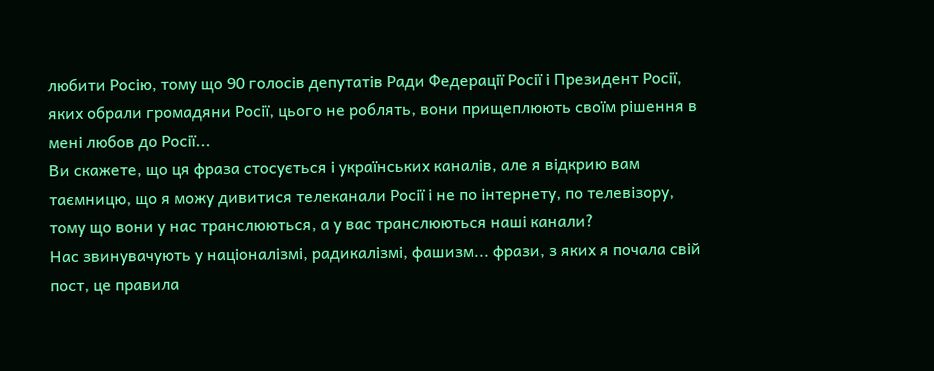любити Росію, тому що 90 голосів депутатів Ради Федерації Росії і Президент Росії, яких обрали громадяни Росії, цього не роблять, вони прищеплюють своїм рішення в мені любов до Росії...
Ви скажете, що ця фраза стосується і українських каналів, але я відкрию вам таємницю, що я можу дивитися телеканали Росії і не по інтернету, по телевізору, тому що вони у нас транслюються, а у вас транслюються наші канали?
Нас звинувачують у націоналізмі, радикалізмі, фашизм... фрази, з яких я почала свій пост, це правила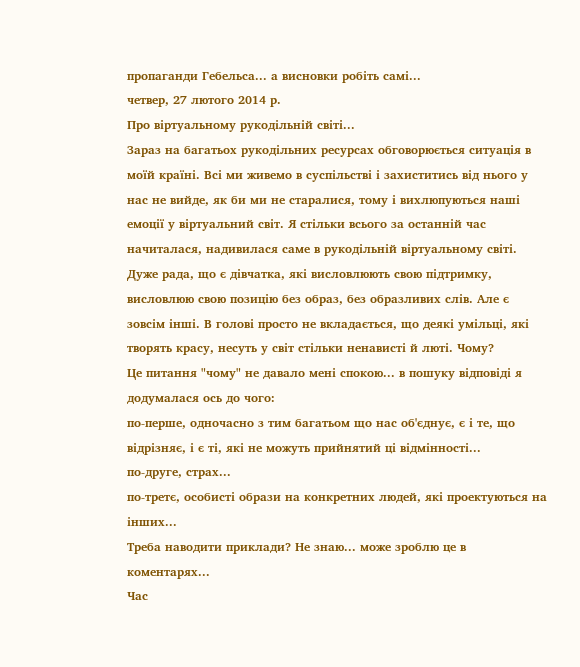пропаганди Гебельса... а висновки робіть самі...
четвер, 27 лютого 2014 р.
Про віртуальному рукодільній світі...
Зараз на багатьох рукодільних ресурсах обговорюється ситуація в моїй країні. Всі ми живемо в суспільстві і захиститись від нього у нас не вийде, як би ми не старалися, тому і вихлюпуються наші емоції у віртуальний світ. Я стільки всього за останній час начиталася, надивилася саме в рукодільній віртуальному світі. Дуже рада, що є дівчатка, які висловлюють свою підтримку, висловлюю свою позицію без образ, без образливих слів. Але є зовсім інші. В голові просто не вкладається, що деякі умільці, які творять красу, несуть у світ стільки ненависті й люті. Чому?
Це питання "чому" не давало мені спокою... в пошуку відповіді я додумалася ось до чого:
по-перше, одночасно з тим багатьом що нас об'єднує, є і те, що відрізняє, і є ті, які не можуть прийнятий ці відмінності...
по-друге, страх...
по-третє, особисті образи на конкретних людей, які проектуються на інших...
Треба наводити приклади? Не знаю... може зроблю це в коментарях...
Час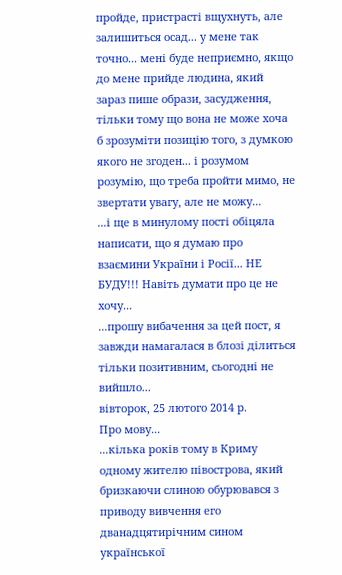пройде, пристрасті вщухнуть, але залишиться осад... у мене так точно... мені буде неприємно, якщо до мене прийде людина, який зараз пише образи, засудження, тільки тому що вона не може хоча б зрозуміти позицію того, з думкою якого не згоден... і розумом розумію, що треба пройти мимо, не звертати увагу, але не можу...
...і ще в минулому пості обіцяла написати, що я думаю про взаємини України і Росії... НЕ БУДУ!!! Навіть думати про це не хочу...
...прошу вибачення за цей пост, я завжди намагалася в блозі ділиться тільки позитивним, сьогодні не вийшло...
вівторок, 25 лютого 2014 р.
Про мову...
...кілька років тому в Криму одному жителю півострова, який бризкаючи слиною обурювався з приводу вивчення его дванадцятирічним сином української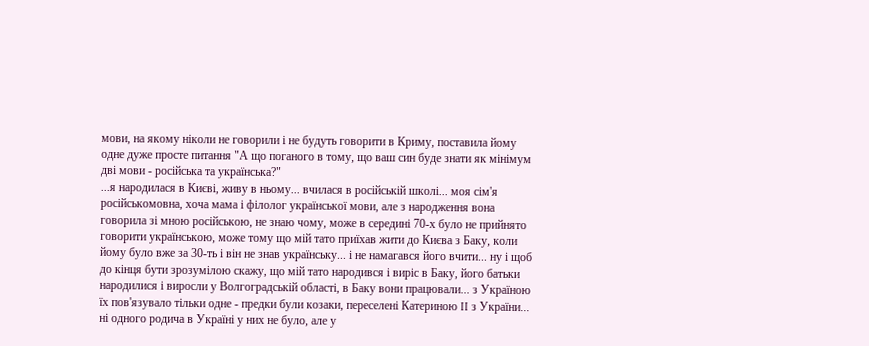мови, на якому ніколи не говорили і не будуть говорити в Криму, поставила йому одне дуже просте питання "А що поганого в тому, що ваш син буде знати як мінімум дві мови - російська та українська?"
...я народилася в Києві, живу в ньому... вчилася в російській школі... моя сім'я російськомовна, хоча мама і філолог української мови, але з народження вона говорила зі мною російською, не знаю чому, може в середині 70-х було не прийнято говорити українською, може тому що мій тато приїхав жити до Києва з Баку, коли йому було вже за 30-ть і він не знав українську... і не намагався його вчити... ну і щоб до кінця бути зрозумілою скажу, що мій тато народився і виріс в Баку, його батьки народилися і виросли у Волгоградській області, в Баку вони працювали... з Україною їх пов'язувало тільки одне - предки були козаки, переселені Катериною II з України... ні одного родича в Україні у них не було, але у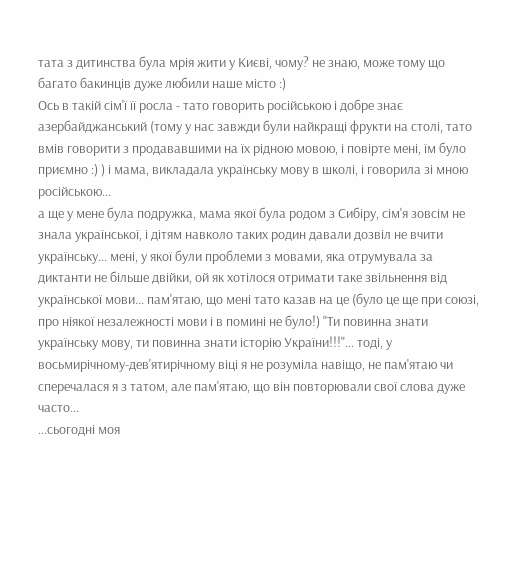тата з дитинства була мрія жити у Києві, чому? не знаю, може тому що багато бакинців дуже любили наше місто :)
Ось в такій сім'ї її росла - тато говорить російською і добре знає азербайджанський (тому у нас завжди були найкращі фрукти на столі, тато вмів говорити з продававшими на їх рідною мовою, і повірте мені, їм було приємно :) ) і мама, викладала українську мову в школі, і говорила зі мною російською...
а ще у мене була подружка, мама якої була родом з Сибіру, сім'я зовсім не знала української, і дітям навколо таких родин давали дозвіл не вчити українську... мені, у якої були проблеми з мовами, яка отрумувала за диктанти не більше двійки, ой як хотілося отримати таке звільнення від української мови... пам'ятаю, що мені тато казав на це (було це ще при союзі, про ніякої незалежності мови і в помині не було!) "Ти повинна знати українську мову, ти повинна знати історію України!!!"... тоді, у восьмирічному-дев'ятирічному віці я не розуміла навіщо, не пам'ятаю чи сперечалася я з татом, але пам'ятаю, що він повторювали свої слова дуже часто...
...сьогодні моя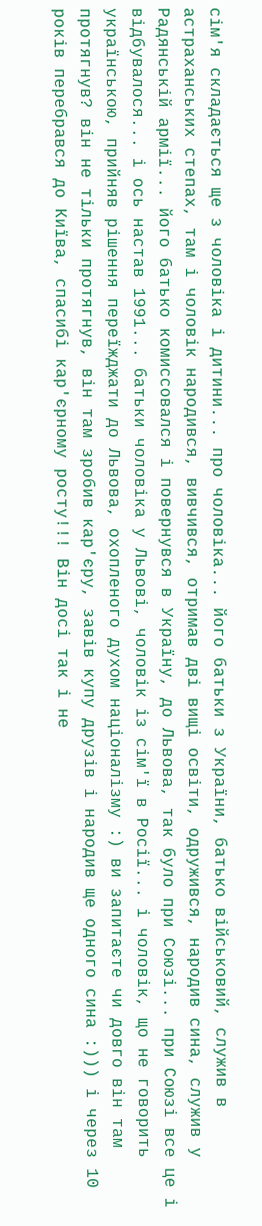сім'я складається ще з чоловіка і дитини... про чоловіка... його батьки з України, батько військовий, служив в астраханських степах, там і чоловік народився, вивчився, отримав дві вищі освіти, одружився, народив сина, служив у Радянській армії... його батько комиссовался і повернувся в Україну, до Львова, так було при Союзі... при Союзі все це і відбувалося... і ось настав 1991... батьки чоловіка у Львові, чоловік із сім'ї в Росії... і чоловік, що не говорить українською, прийняв рішення переїжджати до Львова, охопленого духом націоналізму :) ви запитаєте чи довго він там протягнув? він не тільки протягнув, він там зробив кар'єру, завів купу друзів і народив ще одного сина :))) і через 10 років перебрався до Київа, спасибі кар'єрному росту!!! Він досі так і не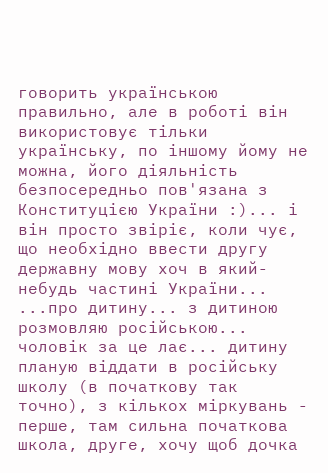говорить українською правильно, але в роботі він використовує тільки українську, по іншому йому не можна, його діяльність безпосередньо пов'язана з Конституцією України :)... і він просто звіріє, коли чує, що необхідно ввести другу державну мову хоч в який-небудь частині України...
...про дитину... з дитиною розмовляю російською... чоловік за це лає... дитину планую віддати в російську школу (в початкову так точно), з кількох міркувань - перше, там сильна початкова школа, друге, хочу щоб дочка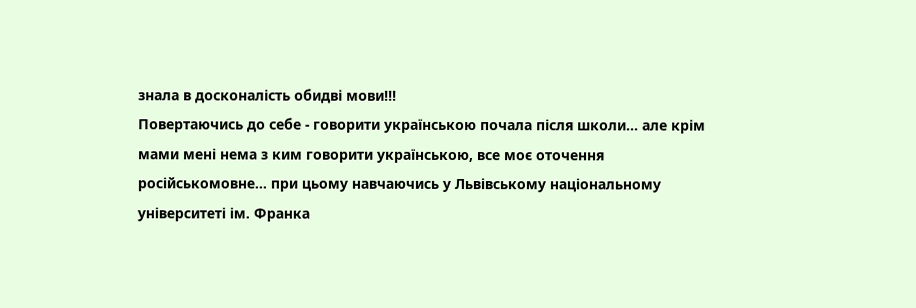знала в досконалість обидві мови!!!
Повертаючись до себе - говорити українською почала після школи... але крім мами мені нема з ким говорити українською, все моє оточення російськомовне... при цьому навчаючись у Львівському національному університеті ім. Франка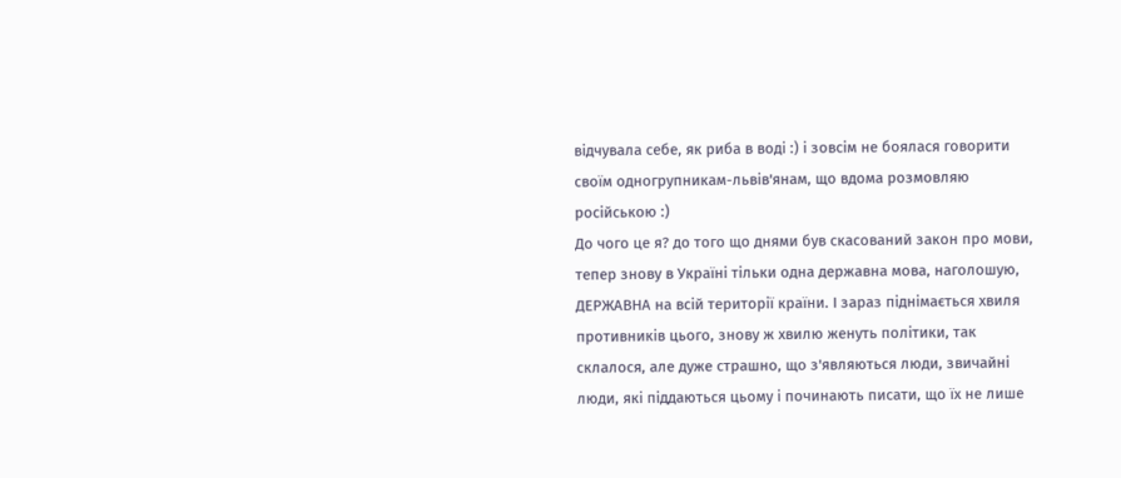відчувала себе, як риба в воді :) і зовсім не боялася говорити своїм одногрупникам-львів'янам, що вдома розмовляю російською :)
До чого це я? до того що днями був скасований закон про мови, тепер знову в Україні тільки одна державна мова, наголошую, ДЕРЖАВНА на всій території країни. І зараз піднімається хвиля противників цього, знову ж хвилю женуть політики, так склалося, але дуже страшно, що з'являються люди, звичайні люди, які піддаються цьому і починають писати, що їх не лише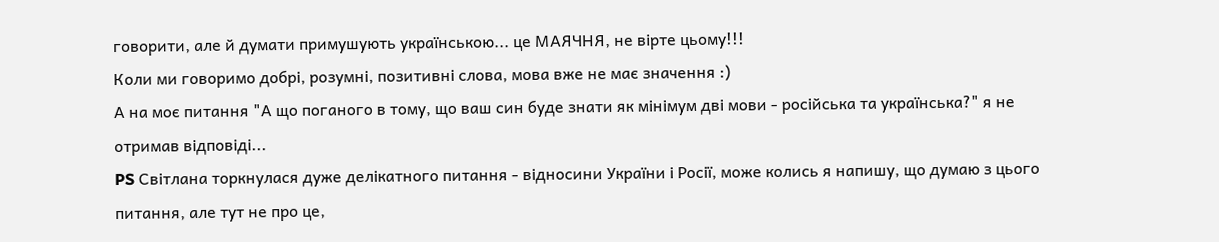говорити, але й думати примушують українською... це МАЯЧНЯ, не вірте цьому!!!
Коли ми говоримо добрі, розумні, позитивні слова, мова вже не має значення :)
А на моє питання "А що поганого в тому, що ваш син буде знати як мінімум дві мови - російська та українська?" я не отримав відповіді...
PS Світлана торкнулася дуже делікатного питання - відносини України і Росії, може колись я напишу, що думаю з цього питання, але тут не про це,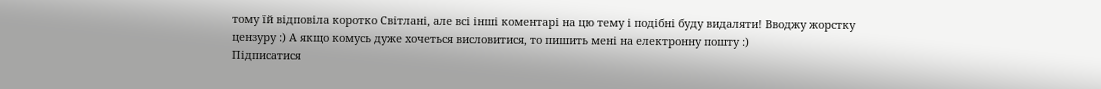тому їй відповіла коротко Світлані, але всі інші коментарі на цю тему і подібні буду видаляти! Вводжу жорстку цензуру :) А якщо комусь дуже хочеться висловитися, то пишить мені на електронну пошту :)
Підписатися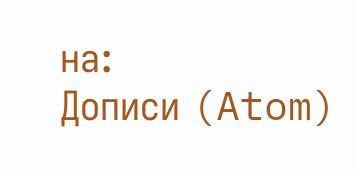на:
Дописи (Atom)